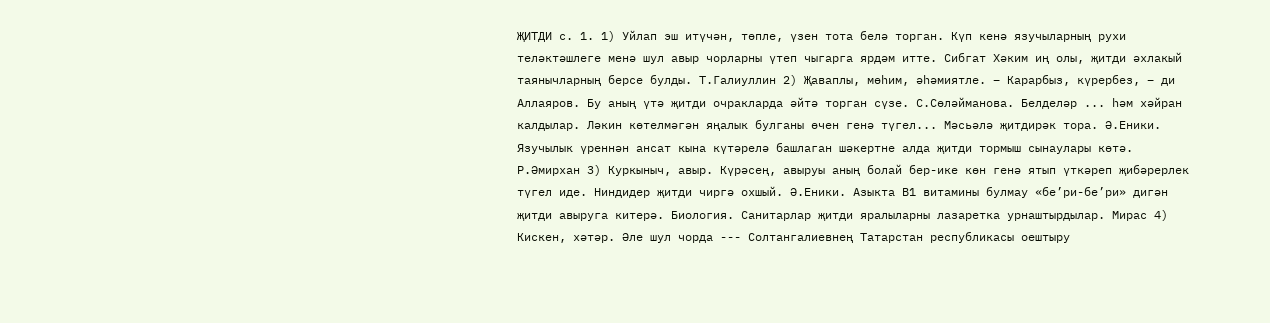ҖИТДИ с. 1. 1) Уйлап эш итүчән, төпле, үзен тота белә торган. Күп кенә язучыларның рухи теләктәшлеге менә шул авыр чорларны үтеп чыгарга ярдәм итте. Сибгат Хәким иң олы, җитди әхлакый таянычларның берсе булды. Т.Галиуллин 2) Җаваплы, мөһим, әһәмиятле. – Карарбыз, күрербез, – ди Аллаяров. Бу аның үтә җитди очракларда әйтә торган сүзе. С.Сөләйманова. Белделәр ... һәм хәйран калдылар. Ләкин көтелмәгән яңалык булганы өчен генә түгел... Мәсьәлә җитдирәк тора. Ә.Еники. Язучылык үреннән ансат кына күтәрелә башлаган шәкертне алда җитди тормыш сынаулары көтә. Р.Әмирхан 3) Куркыныч, авыр. Күрәсең, авыруы аның болай бер-ике көн генә ятып үткәреп җибәрерлек түгел иде. Ниндидер җитди чиргә охшый. Ә.Еники. Азыкта В1 витамины булмау «бе’ри-бе’ри» дигән җитди авыруга китерә. Биология. Санитарлар җитди яралыларны лазаретка урнаштырдылар. Мирас 4) Кискен, хәтәр. Әле шул чорда --- Солтангалиевнең Татарстан республикасы оештыру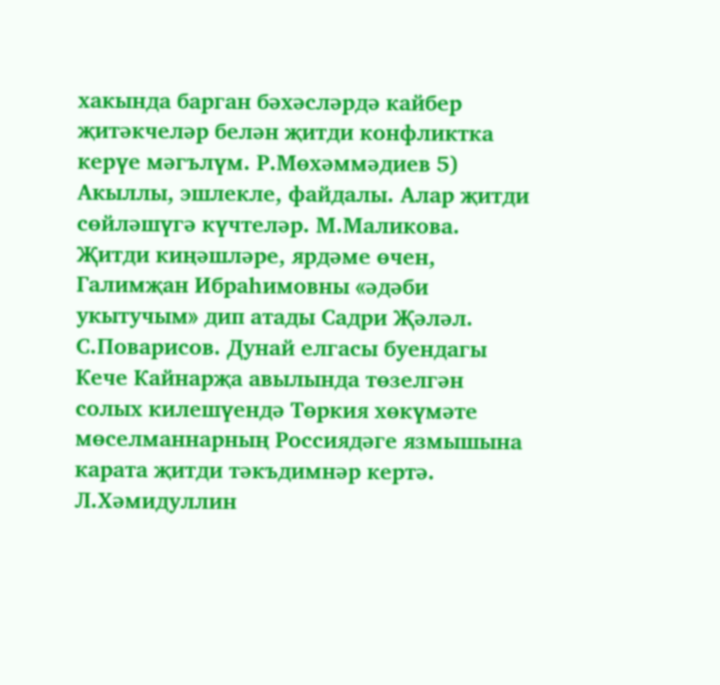хакында барган бәхәсләрдә кайбер җитәкчеләр белән җитди конфликтка керүе мәгълүм. Р.Мөхәммәдиев 5) Акыллы, эшлекле, файдалы. Алар җитди сөйләшүгә күчтеләр. М.Маликова. Җитди киңәшләре, ярдәме өчен, Галимҗан Ибраһимовны «әдәби укытучым» дип атады Садри Җәләл. С.Поварисов. Дунай елгасы буендагы Кече Кайнарҗа авылында төзелгән солых килешүендә Төркия хөкүмәте мөселманнарның Россиядәге язмышына карата җитди тәкъдимнәр кертә. Л.Хәмидуллин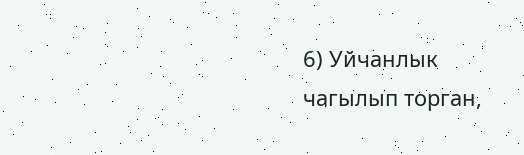6) Уйчанлык чагылып торган,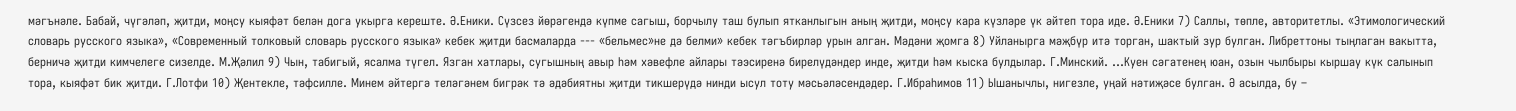мәгънәле. Бабай, чүгәләп, җитди, моңсу кыяфәт белән дога укырга кереште. Ә.Еники. Сүзсез йөрәгендә күпме сагыш, борчылу таш булып ятканлыгын аның җитди, моңсу кара күзләре үк әйтеп тора иде. Ә.Еники 7) Саллы, төпле, авторитетлы. «Этимологический словарь русского языка», «Современный толковый словарь русского языка» кебек җитди басмаларда --- «бельмес»не дә белми» кебек тәгъбирләр урын алган. Мәдәни җомга 8) Уйланырга мәҗбүр итә торган, шактый зур булган. Либреттоны тыңлаган вакытта, берничә җитди кимчелеге сизелде. М.Җәлил 9) Чын, табигый, ясалма түгел. Язган хатлары, сугышның авыр һәм хәвефле айлары тәэсиренә бирелүдәндер инде, җитди һәм кыска булдылар. Г.Минский. ...Куен сәгатенең юан, озын чылбыры кыршау күк салынып тора, кыяфәт бик җитди. Г.Лотфи 10) Җентекле, тәфсилле. Минем әйтергә теләгәнем бигрәк тә әдәбиятны җитди тикшерүдә нинди ысул тоту мәсьәләсендәдер. Г.Ибраһимов 11) Ышанычлы, нигезле, уңай нәтиҗәсе булган. Ә асылда, бу –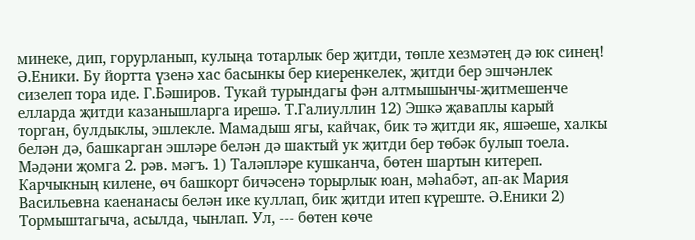минеке, дип, горурланып, кулыңа тотарлык бер җитди, төпле хезмәтең дә юк синең! Ә.Еники. Бу йортта үзенә хас басынкы бер киеренкелек, җитди бер эшчәнлек сизелеп тора иде. Г.Бәширов. Тукай турындагы фән алтмышынчы-җитмешенче елларда җитди казанышларга ирешә. Т.Галиуллин 12) Эшкә җаваплы карый торган, булдыклы, эшлекле. Мамадыш ягы, кайчак, бик тә җитди як, яшәеше, халкы белән дә, башкарган эшләре белән дә шактый ук җитди бер төбәк булып тоела. Мәдәни җомга 2. рәв. мәгъ. 1) Таләпләре кушканча, бөтен шартын китереп. Карчыкның килене, өч башкорт бичәсенә торырлык юан, мәһабәт, ап-ак Мария Васильевна каенанасы белән ике куллап, бик җитди итеп күреште. Ә.Еники 2) Тормыштагыча, асылда, чынлап. Ул, --- бөтен көче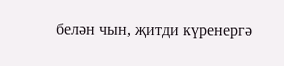белән чын, җитди күренергә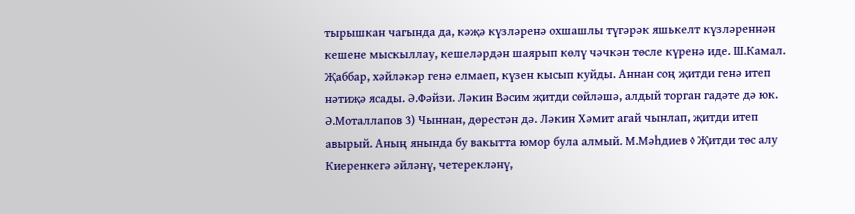тырышкан чагында да, кәҗә күзләренә охшашлы түгәрәк яшькелт күзләреннән кешене мыскыллау, кешеләрдән шаярып көлү чәчкән төсле күренә иде. Ш.Камал. Җаббар, хәйләкәр генә елмаеп, күзен кысып куйды. Аннан соң җитди генә итеп нәтиҗә ясады. Ә.Фәйзи. Ләкин Вәсим җитди сөйләшә, алдый торган гадәте дә юк. Ә.Моталлапов 3) Чыннан, дөрестән дә. Ләкин Хәмит агай чынлап, җитди итеп авырый. Аның янында бу вакытта юмор була алмый. М.Мәһдиев ◊ Җитди төс алу Киеренкегә әйләнү, четерекләнү,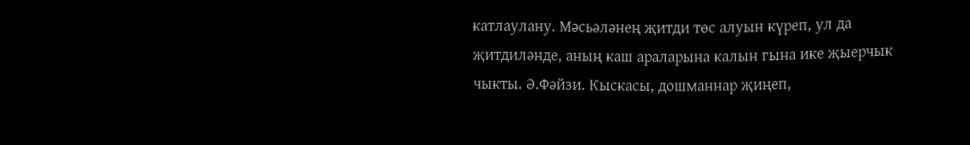катлаулану. Мәсьәләнең җитди төс алуын күреп, ул да җитдиләнде, аның каш араларына калын гына ике җыерчык чыкты. Ә.Фәйзи. Кыскасы, дошманнар җиңеп,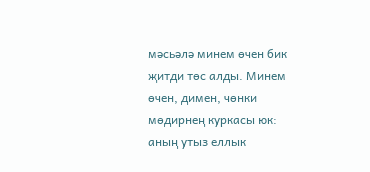мәсьәлә минем өчен бик җитди төс алды. Минем өчен, димен, чөнки мөдирнең куркасы юк: аның утыз еллык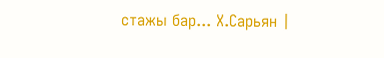стажы бар... Х.Сарьян |